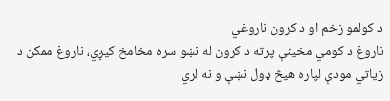د کولمو زخم او د کرون ناروغي
ناروغ د کومي مخینې پرته د کرون له نښو سره مخامخ کیږي، ناروغ ممکن د زیاتي مودې لپاره هیڅ ډول نښې و نه لري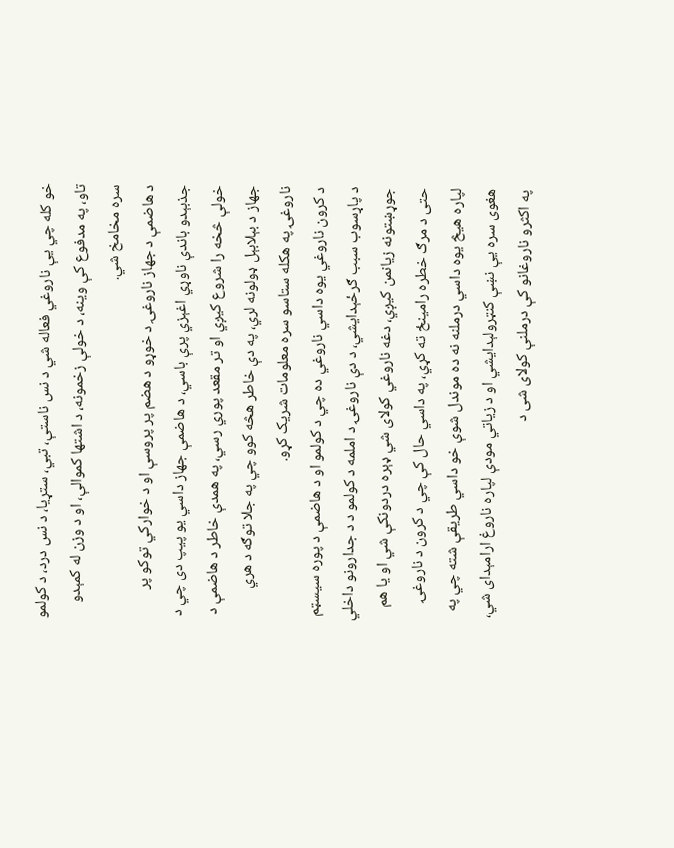خو کله چي یې ناروغي فعاله شي د نس ناستې، تبي، ستړیا، د نس درد، د کولمو تاو، په مدفوع کې وینه، د خولې زخمونه، د اشتها کموالې، او د وزن له کمېدو سره مخامخ شي.
د هاضمې د جهاز ناروغۍ د خوړو د هضم پر پروسې او د خوارکي توکو پر جذبېدو باندې ناوړي اغېزي پرې باسي، د هاضمې جهاز داسي یو پیپ دی چي د خولې څخه را شروع کیږي او تر مقعد پوري رسي، په همدې خاطر د هاضمې د جهاز د بېلابېل ډولونه لري، په دې خاطر هڅه کوو چي په جلا توګه د هري ناروغۍ په هکله ستاسو سره معلومات شریک کړو.
د کرون ناروغي یوه داسي ناروغي ده چي د کولمو او د هاضمې د پوره سیسټم د پاړسوب سبب ګرځېدایشي، د دې ناروغۍ د املمه د کولمو د د جدارونو داخلي جوړښتونه زیانمن کیږي، دغه ناروغي کولای شي ډېره دردونکې شي او یا هم حتی د مرګ خطره رامینځ ته کړي، په داسي حال کې چي د کرون د ناروغۍ لپاره هیڅ یوه داسي درملنه نه ده موندل شوې خو داسي طریقې شته چي په هغوی سره یې نښې کنټرولېدایشي او د زیاتي مودې لپاره ناروغ ارامېدای شي، په اکثرو ناروغانو کې درملنې کولای شی د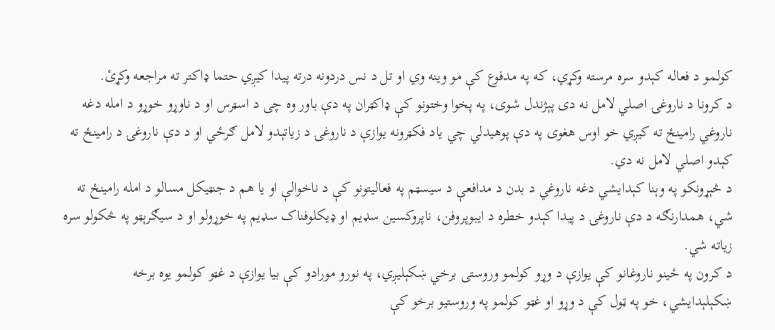کولمو د فعاله کېدو سره مرسته وکړي، که په مدفوع کې مو وینه وي او تل د نس دردونه درته پیدا کیږي حتما ډاکتر ته مراجعه وکړئ.
د کرونا د ناروغۍ اصلي لامل نه دی پېژندل شوی، په پخوا وختونو کې ډاکټران په دې باور وه چی د اسټرس او د ناوړو خوړو د امله دغه ناروغي رامینځ ته کیږي خو اوس هغوی په دې پوهیدلي چي یاد فکټرونه یوازې د ناروغۍ د زیاتېدو لامل ګرځي او د دې ناروغۍ د رامینځ ته کېدو اصلي لامل نه دي.
د څېړونکو په وېنا کېدایشي دغه ناروغي د بدن د مدافعې د سیسټم په فعالیتونو کې د ناخوالې او یا هم د جنټیکل مسالو د امله رامینځ ته شي، همدارنګه د دې ناروغۍ د پیدا کېدو خطره د ایبوپروفن، ناپروکسین سډیم او ډیکلوفناک سډیم په خوړولو او د سيګرېټو په څکولو سره زیاته شي.
د کرون په ځینو ناروغانو کې یوازې د وړو کولمو وروستی برخي ښکېلیږي، په نورو مورادو کې بیا یوازې د غټو کولمو یوه برخه ښکېلېدایشي، خو په ټول کې د وړو او غټو کولمو په وروستیو برخو کې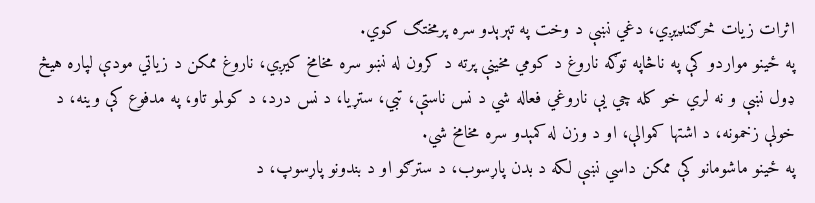اثرات زیات څرګنډیږي، دغي نښې د وخت په تېرېدو سره پرمختګ کوي.
په ځینو مواردو کې په ناڅاپه توګه ناروغ د کومي مخینې پرته د کرون له نښو سره مخامخ کیږي، ناروغ ممکن د زیاتي مودې لپاره هیڅ ډول نښې و نه لري خو کله چي یې ناروغي فعاله شي د نس ناستې، تبي، ستړیا، د نس درد، د کولمو تاو، په مدفوع کې وینه، د خولې زخمونه، د اشتها کموالې، او د وزن له کمېدو سره مخامخ شي.
په ځینو ماشومانو کې ممکن داسي نښې لکه د بدن پاړسوب، د سترګو او د بندونو پاړسوپ، د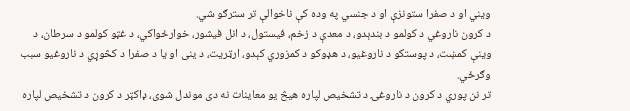ویني او د صفرا ستونزې او د جنسي په وده کې ناخوالې تر سترګو شي.
د کرون ناروغي د کولمو د بندېدو، د معدې د زخم، فیستول، د انل فیشور، خوارځواکي، د غټو کولمو د سرطان، د وینې کمښت، د پوستکو د ناروغیو، د هډوکو د کمزوري کېدو، ارټریت، د ینی او یا د صفرا د کڅوړي د ناروغیو سبب وګرځي.
تر نن پوري د کرون د ناروغۍ د تشخیص لپاره هیڅ یو معاینات نه دی موندل شوی، ډاکټر د کرون د تشخیص لپاره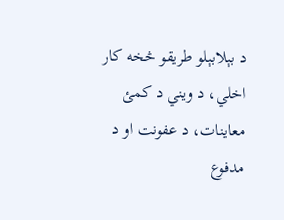د بېلابېلو طریقو څخه کار اخلي، د ویني د کمئ معاینات، د عفونت او د مدفوع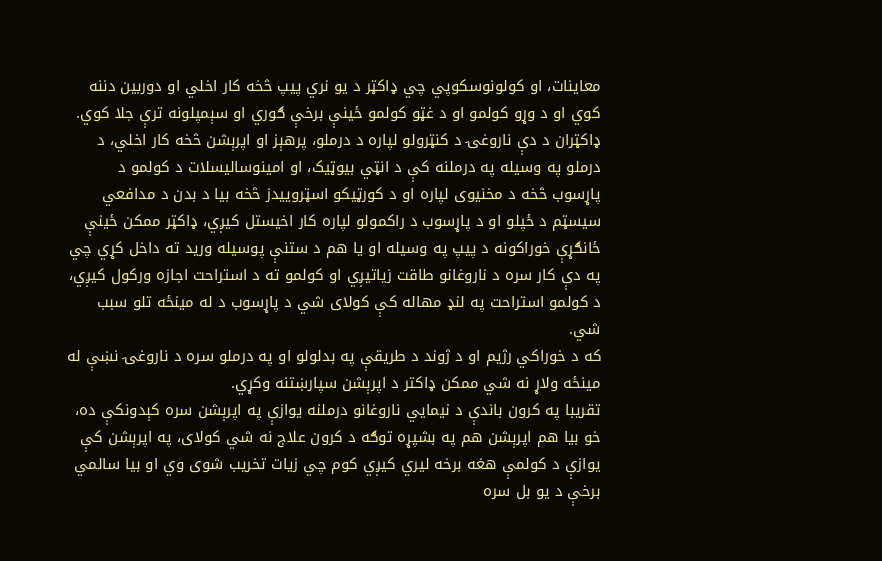معاینات، او کولونوسکوپي چي ډاکټر د یو نري پیپ څخه کار اخلي او دوربین دننه کوي او د وړو کولمو او د غټو کولمو ځینې برخې ګوري او سېمپلونه ترې جلا کوي.
ډاکټران د دې ناروغۍ د کنټرولو لپاره د درملو، پرهېز او اپرېشن څخه کار اخلي، د درملو په وسیله په درملنه کې د انټي بیوټیک، او امینوسالیسلات د کولمو د پاړسوب څخه د مخنیوی لپاره او د کورټیکو اسټروییدز څخه بیا د بدن د مدافعي سیسټم د ځپلو او د پاړسوب د راکمولو لپاره کار اخیستل کیږي، ډاکټر ممکن ځینې ځانګړې خوراکونه د پیپ په وسیله او یا هم د ستنې پوسیله ورید ته داخل کړي چي په دې کار سره د ناروغانو طاقت زیاتیږي او کولمو ته د استراحت اجازه ورکول کیږي، د کولمو استراحت په لنډ مهاله کې کولای شي د پاړسوب د له مینځه تلو سبب شي.
که د خوراکي رژیم او د ژوند د طریقې په بدلولو او په درملو سره د ناروغۍ نښې له مینځه ولاړ نه شي ممکن ډاکتر د اپرېشن سپارښتنه وکړي.
تقریبا په کرون باندې د نیمایي ناروغانو درملنه یوازې په اپرېشن سره کېدونکې ده، خو بیا هم اپرېشن هم په بشپړه توګه د کرون علاج نه شي کولای، په اپرېشن کې یوازې د کولمې هغه برخه لیري کیږي کوم چي زیات تخریب شوی وي او بیا سالمي برخې د یو بل سره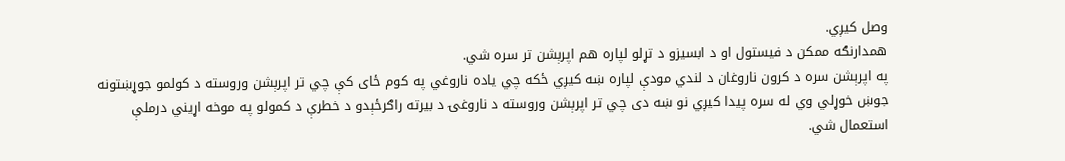وصل کیږي.
همدارنګه ممکن د فیستول او د ابسیزو د تړلو لپاره هم اپرېشن تر سره شي.
په اپرېشن سره د کرون ناروغان د لندي مودې لپاره ښه کیږي ځکه چي یاده ناروغي په کوم ځای کې چي تر اپرېشن وروسته د کولمو جوړښتونه جوښ خوړلي وي له سره پیدا کیږي نو ښه دی چي تر اپرېشن وروسته د ناروغۍ د بیرته راګرځېدو د خطرې د کمولو په موخه اړیني درملې استعمال شي.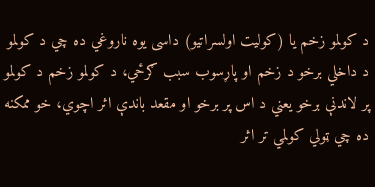د کولمو زخم یا (کولیت اولسراتیو) داسی یوه ناروغي ده چي د کولمو د داخلي برخو د زخم او پاړسوب سبب ګرځي، د کولمو زخم د کولمو پر لاندنې برخو یعني د اس پر برخو او مقعد باندې اثر اچوي، خو ممکنه ده چي ټولي کولمي تر اثر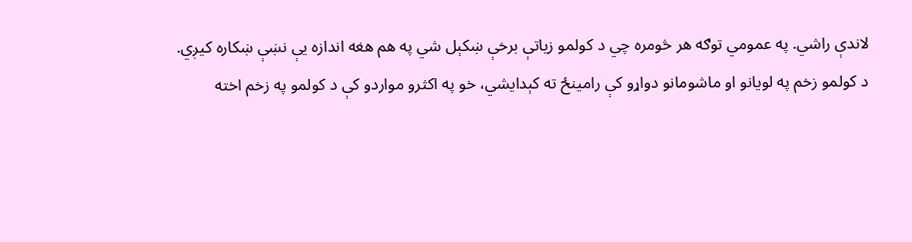لاندې راشي. په عمومي توګه هر څومره چي د کولمو زیاتې برخې ښکېل شي په هم هغه اندازه یې نښې ښکاره کیږي.
د کولمو زخم په لویانو او ماشومانو دواړو کې رامینځ ته کېدایشي، خو په اکثرو مواردو کې د کولمو په زخم اخته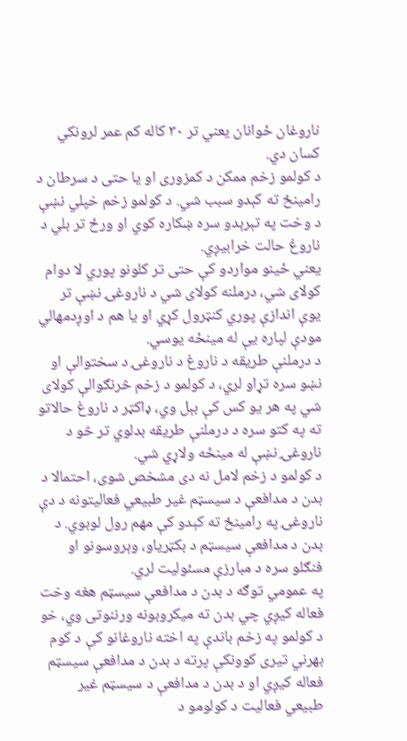ناروغان ځوانان یعني تر ۳۰ کاله کم عمر لرونکي کسان دي.
د کولمو زخم ممکن د کمزوری او یا حتی د سرطان د رامینځ ته کېدو سبب شي. د کولمو زخم خپلي نښې د وخت په تېرېدو سره ښکاره کوي او ورځ تر بلي د ناروغ حالت خرابیږي.
یعني ځینو مواردو کې حتی تر کلونو پوري لا دوام کولای شي، درملنه کولای شي د ناروغۍ نښې تر یوې اندازې پوري کنټرول کړي او یا هم د اوږدمهالي مودې لپاره یې له مینځه یوسي.
د درملنې طریقه د ناروغ د ناروغۍ د سختوالې او نښو سره تړاو لري، د کولمو د زخم څرنګوالې کولای شي په هر یو کس کې بېل وي، ډاکټر د ناروغ حالاتو ته په کتو سره د درملنې طریقه بدلوي تر څو د ناروغۍ نښې له مینځه ولاړي شي.
د کولمو د زخم لامل نه دی مشخص شوی، احتمالا د بدن د مدافعې د سیسټم غیر طبیعي فعالیتونه د دې ناروغۍ په رامینځ ته کېدو کې مهم رول لوبوي. د بدن د مدافعې سیسټم د بکټریاو، وېروسونو او فنګلو سره د مبارزې مسئولیت لري.
په عمومي توګه د بدن د مدافعې سیسټم هغه وخت فعاله کیږي چي بدن ته میکروبونه ورننوتی وي، خو د کولمو په زخم باندې په اخته ناروغانو کې د کوم بهرني تیری کوونکې پرته د بدن د مدافعې سیسټم فعاله کیږي او د بدن د مدافعې د سیسټم غیر طبیعي فعالیت د کولومو د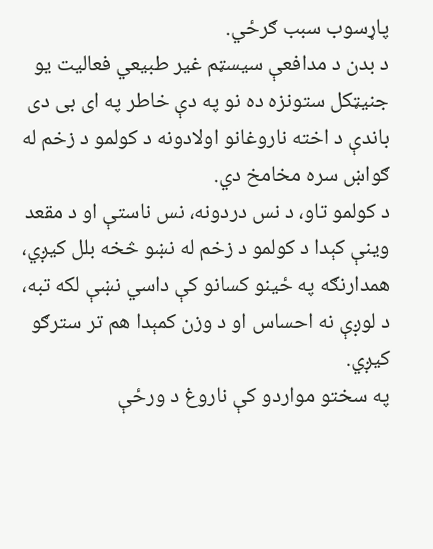پاړسوب سبب ګرځي.
د بدن د مدافعې سیسټم غیر طبیعي فعالیت یو جنیټکل ستونزه ده نو په دې خاطر په ای بی دی باندې د اخته ناروغانو اولادونه د کولمو د زخم له ګواښ سره مخامخ دي.
د کولمو تاو، د نس دردونه، نس ناستې او د مقعد وینې کېدا د کولمو د زخم له نښو څخه بلل کیږي، همدارنګه په ځینو کسانو کې داسي نښې لکه تبه، د لوږې نه احساس او د وزن کمېدا هم تر سترګو کیږي.
په سختو مواردو کې ناروغ د ورځې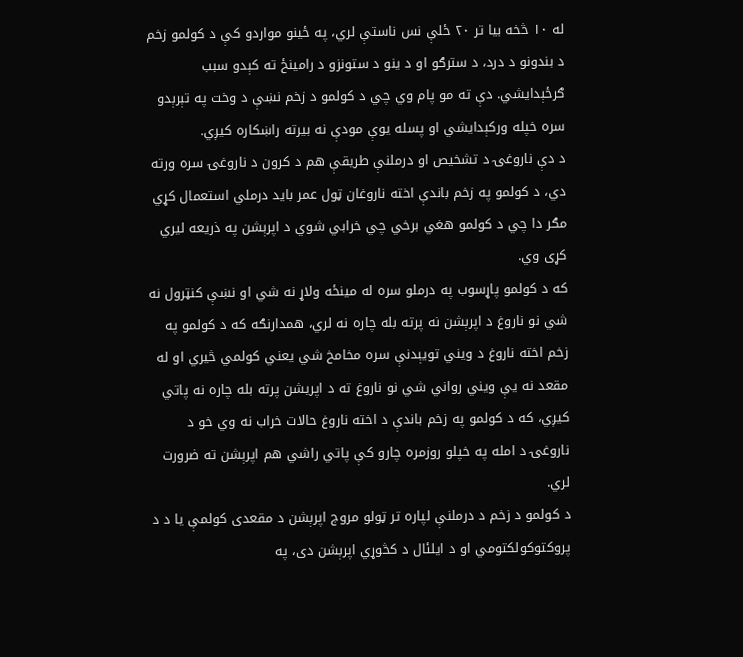له ۱۰ څخه بیا تر ۲۰ ځلې نس ناستې لري، په ځینو مواردو کې د کولمو زخم د بندونو د درد، د سترګو او د ینو د ستونزو د رامینځ ته کېدو سبب ګرځېدایشي. دې ته مو پام وي چي د کولمو د زخم نښې د وخت په تېرېدو سره خپله ورکېدایشي او پسله یوې مودې نه بیرته راښکاره کیږي.
د دې ناروغۍ د تشخیص او درملنې طریقې هم د کرون د ناروغۍ سره ورته دي، د کولمو په زخم باندې اخته ناروغان ټول عمر باید درملي استعمال کړي مګر دا چي د کولمو هغي برخي چي خرابي شوي د اپرېشن په ذریعه لیري کړی وي.
که د کولمو پاړسوب په درملو سره له مینځه ولاړ نه شي او نښې کنټرول نه شي نو ناروغ د اپرېشن نه پرته بله چاره نه لري، همدارنګه که د کولمو په زخم اخته ناروغ د ویني تویېدنې سره مخامخ شي یعني کولمي څیري او له مقعد نه یې ویني رواني شي نو ناروغ ته د اپریشن پرته بله چاره نه پاتي کیږي، که د کولمو په زخم باندې د اخته ناروغ حالات خراب نه وي خو د ناروغۍ د امله په خپلو روزمره چارو کې پاتي راشي هم اپرېشن ته ضرورت لري.
د کولمو د زخم د درملنې لپاره تر ټولو مروج اپرېشن د مقعدی کولمې یا د د پروکتوکولکتومي او د ایلئال د کڅوړي اپرېشن دی، په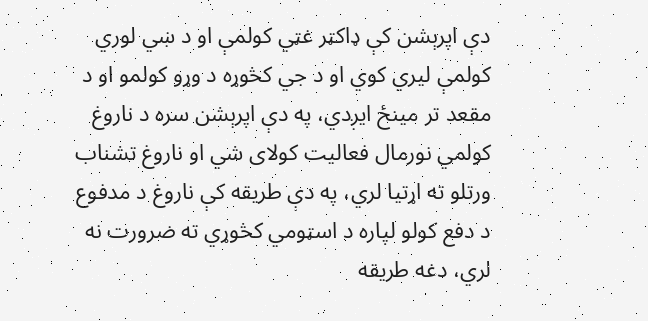دې اپرېشن کې ډاکټر غټي کولمې او د ښي لوري کولمې لیري کوي او د جي کڅوړه د وړو کولمو او د مقعد تر مینځ ایږدي، په دې اپرېشن سره د ناروغ کولمي نورمال فعالیت کولای شي او ناروغ تشناب ورتلو ته اړتیا لري، په دې طریقه کې ناروغ د مدفوع د دفع کولو لپاره د اسټومي کڅوړي ته ضرورت نه لري، دغه طریقه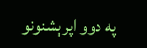په دوو اپرېشنونو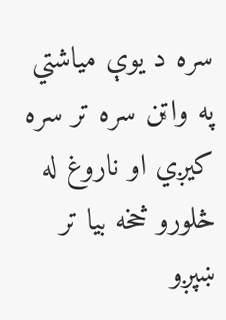سره د یوې میاشتي په واټن سره تر سره کیږي او ناروغ له څلورو څخه بیا تر ښپږو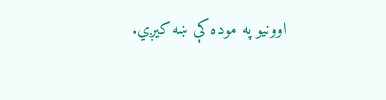اوونیو په موده کې ښه کیږي.